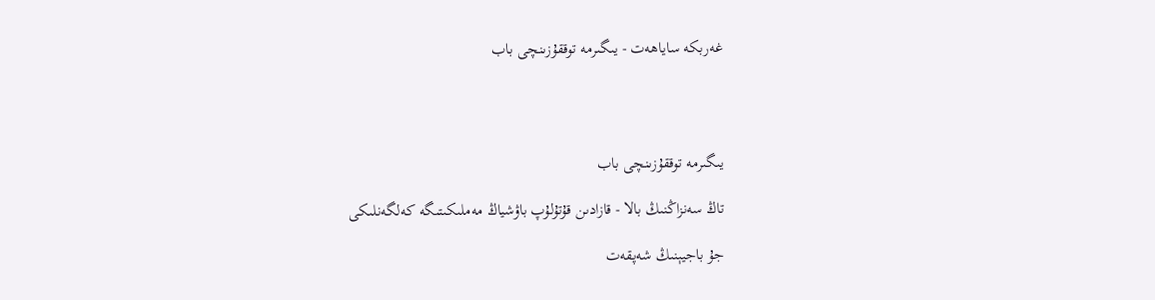غەربكە ساياھەت - يىگىرمە توققۇزىنچى باب




يىگىرمە توققۇزىنچى باب

تاڭ سەنزاڭنىڭ بالا - قازادىن قۇتۇلۇپ باۋشياڭ مەملىكىتىگە كەلگەنلىكى

جۇ باجيېنىڭ شەپقەت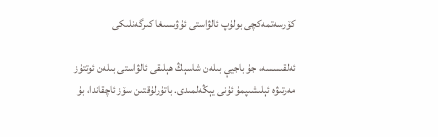كۆرسەتمەكچى بولۇپ ئالۋاستى ئۇۋىسىغا كىرگەنلىكى

ئەلقىسسە، جۇ باجيې بىلەن شاسېڭ ھېلىقى ئالۋاستى بىلەن ئوتتۇز مەرتىۋە ئېلىشىپمۇ ئۇنى يېڭەلمىدى. باتۇرلۇقتىن سۆز ئاچقاندا، بۇ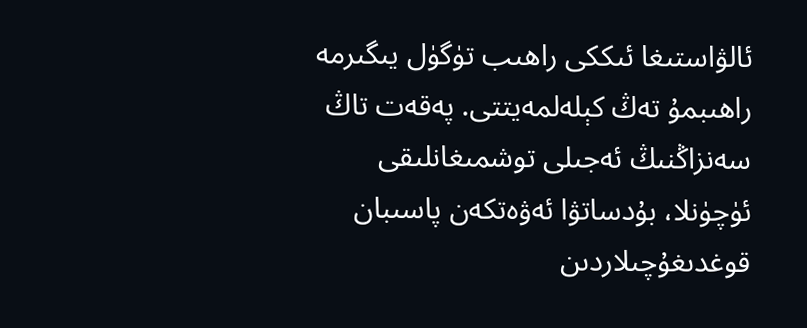ئالۋاستىغا ئىككى راھىب تۈگۈل يىگىرمە راھىبمۇ تەڭ كېلەلمەيتتى. پەقەت تاڭ سەنزاڭنىڭ ئەجىلى توشمىغانلىقى ئۈچۈنلا، بۇدساتۋا ئەۋەتكەن پاسىبان قوغدىغۇچىلاردىن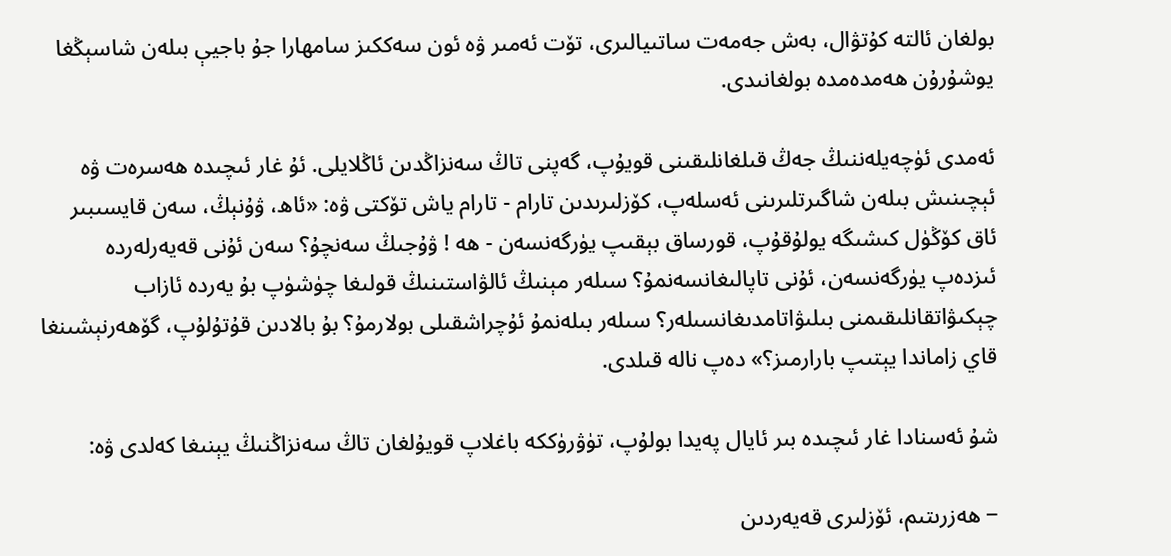بولغان ئالتە كۇتۋال، بەش جەمەت ساتىيالىرى، تۆت ئەمىر ۋە ئون سەككىز سامھارا جۇ باجيې بىلەن شاسېڭغا يوشۇرۇن ھەمدەمدە بولغانىدى.

ئەمدى ئۈچەيلەننىڭ جەڭ قىلغانلىقىنى قويۇپ، گەپنى تاڭ سەنزاڭدىن ئاڭلايلى. ئۇ غار ئىچىدە ھەسرەت ۋە ئېچىنىش بىلەن شاگىرتلىرىنى ئەسلەپ، كۆزلىرىدىن تارام - تارام ياش تۆكتى ۋە: «ئاھ، ۋۇنېڭ، سەن قايسىبىر ئاق كۆڭۈل كىشىگە يولۇقۇپ، قورساق بېقىپ يۈرگەنسەن - ھە ! ۋۇجىڭ سەنچۇ؟ سەن ئۇنى قەيەرلەردە ئىزدەپ يۈرگەنسەن، ئۇنى تاپالىغانسەنمۇ؟ سىلەر مېنىڭ ئالۋاستىنىڭ قولىغا چۈشۈپ بۇ يەردە ئازاب چېكىۋاتقانلىقىمنى بىلىۋاتامدىغانسىلەر؟ سىلەر بىلەنمۇ ئۇچراشقىلى بولارمۇ؟ بۇ بالادىن قۇتۇلۇپ، گۆھەرنېشىنغا قاي زاماندا يېتىپ بارارمىز؟» دەپ نالە قىلدى.

شۇ ئەسنادا غار ئىچىدە بىر ئايال پەيدا بولۇپ، تۈۋرۈككە باغلاپ قويۇلغان تاڭ سەنزاڭنىڭ يېنىغا كەلدى ۋە:

− ھەزرىتىم، ئۆزلىرى قەيەردىن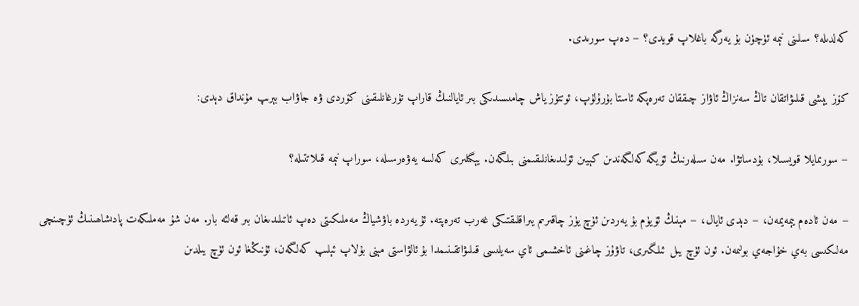كەلدىلە؟ سىلىنى نېمە ئۈچۈن بۇ يەرگە باغلاپ قويدى؟ − دەپ سورىدى.

كۆز يېشى قىلىۋاتقان تاڭ سەنزاڭ ئاۋاز چىققان تەرەپكە ئاستا بۇرۇلۇپ، ئوتتۇز ياش چامىسىدىكى بىر ئايالنىڭ قاراپ تۇرغانلىقىنى كۆردى ۋە جاۋاب بېرىپ مۇنداق دېدى:

− سورىمايلا قويسىلا، بۇدساتۋا. مەن سىلەرنىڭ ئۆيگە كەلگەندىن كېيىن ئۆلىدىغانلىقىمنى بىلگەن. يېگىلىرى كەلسە يەۋەرسىلە، سوراپ نېمە قىلاتتىلە؟

− مەن ئادەم يېمەيمەن، − دېدى ئايال، − مېنىڭ ئۆيۈم بۇ يەردىن ئۈچ يۈز چاقىرىم يىراقلىقتىكى غەرب تەرەپتە. ئۇ يەردە باۋشياڭ مەملىكىتى دەپ ئاتىلىدىغان بىر قەلئە بار. مەن شۇ مەملىكەت پادىشاھىنىڭ ئۈچىنچى مەلىكىسى بەي خۇاجەي بولىمەن. ئون ئۈچ يىل ئىلگىرى، تاۋۇز چاغىنى ئاخشىمى ئاي سەيلىسى قىلىۋاتقىنىمدا بۇ ئالۋاستى مېنى بۇلاپ ئېلىپ كەلگەن، ئۇنىڭغا ئون ئۈچ يىلدىن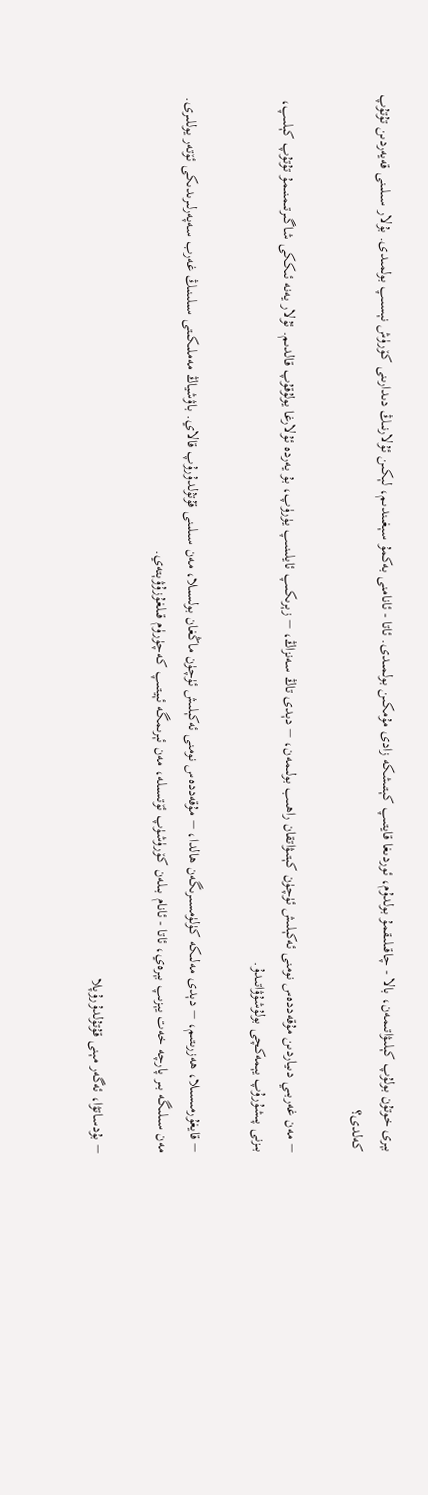بېرى خوتۇن بولۇپ كېلىۋاتىمەن، بالا - چاقىلىقمۇ بولدۇم، ئوردىغا قايتىپ كېتىشكە زادى مۇمكىن بولمىدى. ئاتا - ئانامنى بەكمۇ سېغىندىم، لېكىن ئۇلارنىڭ دىدارىنى كۆرۈش نېسىپ بولمىدى. بۇلار سىلىنى قەيەردىن تۇتۇپ كەلدى؟

− مەن غەربىي دىياردىن مۇقەددەس نومنى ئەكېلىش ئۈچۈن كېتىۋاتقان راھىب بولىمەن، − دېدى تاڭ سەنزاڭ، − زېرىكىپ ئايلىنىپ يۈرۈپ، بۇ يەردە ئۇلارغا يولۇقۇپ قالدىم. ئۇلار يەنە ئىككى شاگىرتىمنىمۇ تۇتۇپ كېلىپ، بىزنى پىشۇرۇپ يېمەكچى بولۇشۇۋاتىدۇ.

− قايغۇرمىسىلا، ھەزرىتىم، − دېدى مەلىكە كۈلۈمسىرىگەن ھالدا، − مۇقەددەس نومنى ئەكېلىش ئۈچۈن ماڭغان بولسىلا، مەن سىلىنى قۇتۇلدۇرۇپ قالاي. باۋشياڭ مەملىكىتى سىلىنىڭ غەرب سەپەرلىرىدىكى ئۆتەر يوللىرى. مەن سىلىگە بىر پارچە خەت يېزىپ بېرەي، ئاتا - ئانام بىلەن كۆرۈشۈپ ئۆتسىلە، مەن ئېرىمگە ئېيتىپ كەچۈرۈم قىلغۇزۇۋېتەي.

− بۇدساتۋا، ئەگەر مېنى قۇتۇلدۇرۇپلا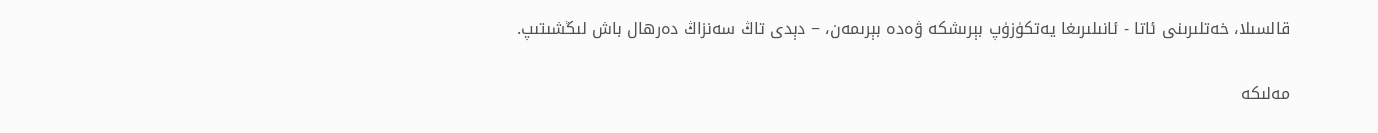قالسىلا، خەتلىرىنى ئاتا - ئانىلىرىغا يەتكۈزۈپ بېرىشكە ۋەدە بېرىمەن، − دېدى تاڭ سەنزاڭ دەرھال باش لىڭشىتىپ.

مەلىكە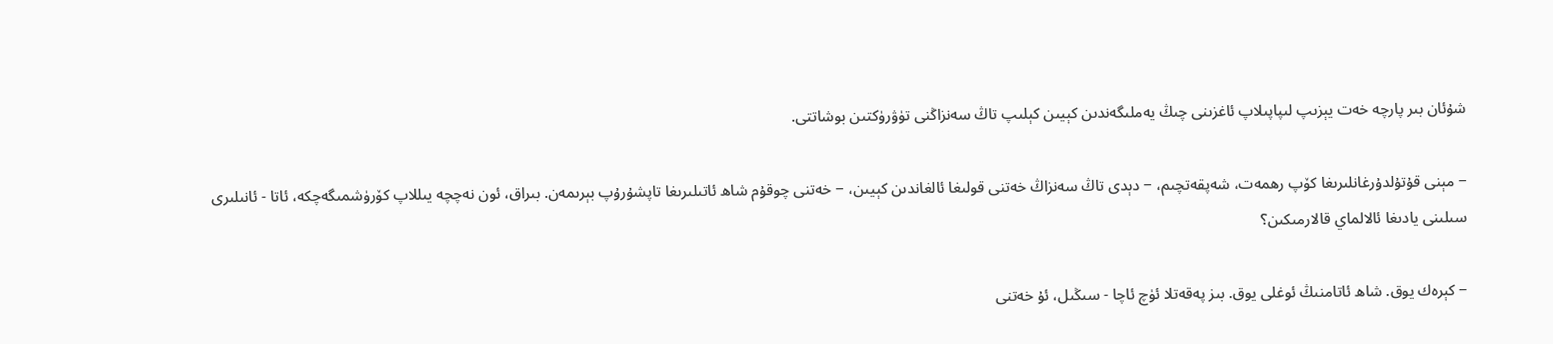شۇئان بىر پارچە خەت يېزىپ لىپاپىلاپ ئاغزىنى چىڭ يەملىگەندىن كېيىن كېلىپ تاڭ سەنزاڭنى تۈۋرۈكتىن بوشاتتى.

− مېنى قۇتۇلدۇرغانلىرىغا كۆپ رھمەت، شەپقەتچىم، − دېدى تاڭ سەنزاڭ خەتنى قولىغا ئالغاندىن كېيىن، − خەتنى چوقۇم شاھ ئاتىلىرىغا تاپشۇرۇپ بېرىمەن. بىراق، ئون نەچچە يىللاپ كۆرۈشمىگەچكە، ئاتا - ئانىلىرى سىلىنى يادىغا ئالالماي قالارمىكىن؟

− كېرەك يوق. شاھ ئاتامنىڭ ئوغلى يوق. بىز پەقەتلا ئۈچ ئاچا - سىڭىل، ئۇ خەتنى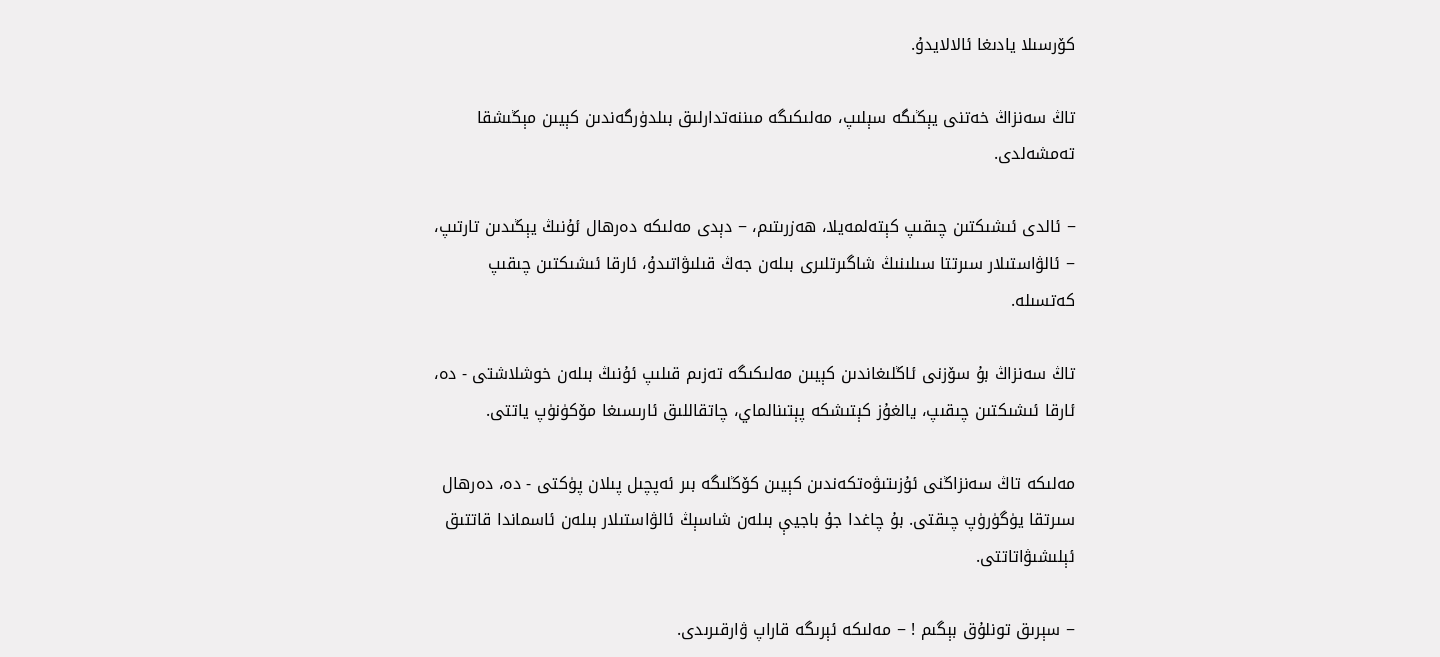كۆرسىلا يادىغا ئالالايدۇ.

تاڭ سەنزاڭ خەتنى يېڭىگە سېلىپ، مەلىكىگە مىننەتدارلىق بىلدۈرگەندىن كېيىن مېڭىشقا تەمشەلدى.

− ئالدى ئىشىكتىن چىقىپ كېتەلمەيلا، ھەزرىتىم، − دېدى مەلىكە دەرھال ئۇنىڭ يېڭىدىن تارتىپ، − ئالۋاستىلار سىرتتا سىلىنىڭ شاگىرتلىرى بىلەن جەڭ قىلىۋاتىدۇ، ئارقا ئىشىكتىن چىقىپ كەتسىلە.

تاڭ سەنزاڭ بۇ سۆزنى ئاڭلىغاندىن كېيىن مەلىكىگە تەزىم قىلىپ ئۇنىڭ بىلەن خوشلاشتى - دە، ئارقا ئىشىكتىن چىقىپ، يالغۇز كېتىشكە پېتىنالماي، چاتقاللىق ئارىسىغا مۆكۈنۈپ ياتتى.

مەلىكە تاڭ سەنزاڭنى ئۇزىتىۋەتكەندىن كېيىن كۆڭلىگە بىر ئەپچىل پىلان پۈكتى - دە، دەرھال سىرتقا يۈگۈرۈپ چىقتى. بۇ چاغدا جۇ باجيې بىلەن شاسېڭ ئالۋاستىلار بىلەن ئاسماندا قاتتىق ئېلىشىۋاتاتتى.

− سېرىق تونلۇق بېگىم ! − مەلىكە ئېرىگە قاراپ ۋارقىرىدى.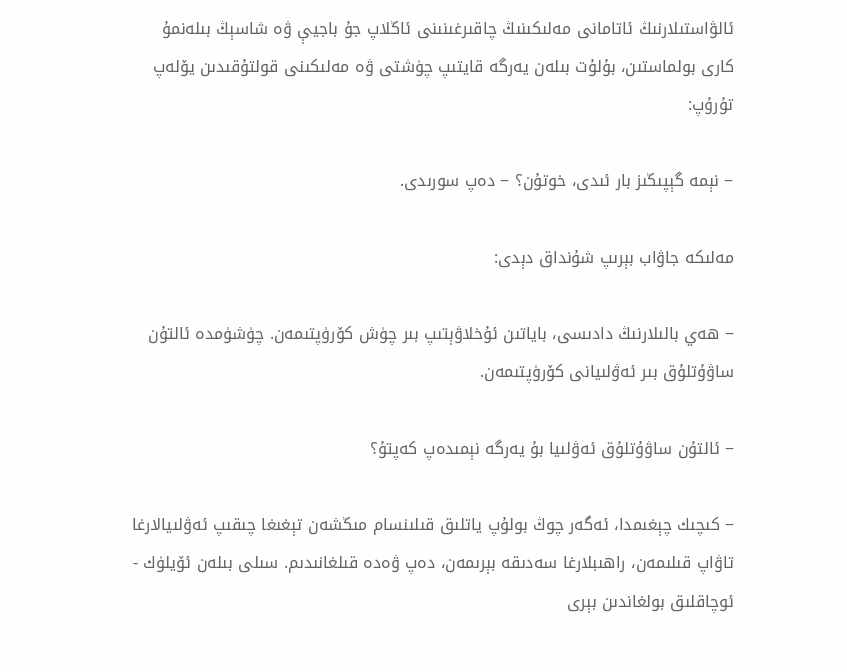ئالۋاستىلارنىڭ ئاتامانى مەلىكىنىڭ چاقىرغىنىنى ئاڭلاپ جۇ باجيې ۋە شاسېڭ بىلەنمۇ كارى بولماستىن، بۇلۇت بىلەن يەرگە قايتىپ چۈشتى ۋە مەلىكىنى قولتۇقىدىن يۆلەپ تۇرۇپ:

− نېمە گېپىڭىز بار ئىدى، خوتۇن؟ − دەپ سورىدى.

مەلىكە جاۋاب بېرىپ شۇنداق دېدى:

− ھەي بالىلارنىڭ دادىسى، باياتىن ئۇخلاۋېتىپ بىر چۈش كۆرۈپتىمەن. چۈشۈمدە ئالتۇن ساۋۇتلۇق بىر ئەۋلىيانى كۆرۈپتىمەن.

− ئالتۇن ساۋۇتلۇق ئەۋلىيا بۇ يەرگە نېمىدەپ كەپتۇ؟

− كىچىك چېغىمدا، ئەگەر چوڭ بولۇپ ياتلىق قىلىنسام مىڭشەن تېغىغا چىقىپ ئەۋلىيالارغا تاۋاپ قىلىمەن، راھىبلارغا سەدىقە بېرىمەن، دەپ ۋەدە قىلغانىدىم. سىلى بىلەن ئۆيلۈك - ئوچاقلىق بولغاندىن بېرى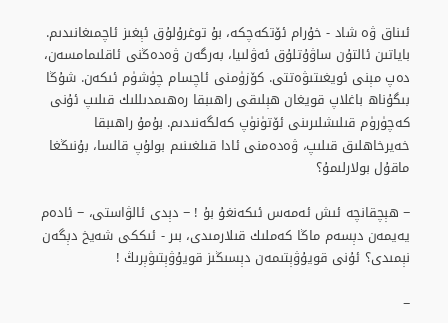ئىناق ۋە شاد - خۇرام ئۆتكەچكە، بۇ توغرۇلۇق ئېغىز ئاچمىغانىدىم. باياتىن ئالتۇن ساۋۇتلۇق ئەۋلىيا، بەرگەن ۋەدەڭنى ئاقلىمامسەن، دەپ مېنى ئويغىتىۋەتتى. كۆزۈمنى ئاچسام چۈشۈم ئىكەن. شۇڭا بىگۇناھ باغلاپ قويغان ھېلىقى راھىبقا رەھىمدىللىك قىلىپ ئۇنى كەچۈرۈم قىلىشلىرىنى ئۆتۈنۈپ كەلگەنىدىم. بۇمۇ راھىبقا خەيرخاھلىق قىلىپ، ۋەدەمنى ئادا قىلغىنىم بولۇپ قالسا، بۇنىڭغا ماقۇل بولارلىمۇ؟

− ھېچقانچە ئىش ئەمەس ئىكەنغۇ بۇ ! − دېدى ئالۋاستى، − ئادەم يەيمەن دېسەم ماڭا كەملىك قىلارمىدى، بىر - ئىككى شەيخ دېگەن نېمىدى؟ ئۇنى قويۇۋېتىمەن دېسىڭىز قويۇۋېتىۋېرىڭ !

−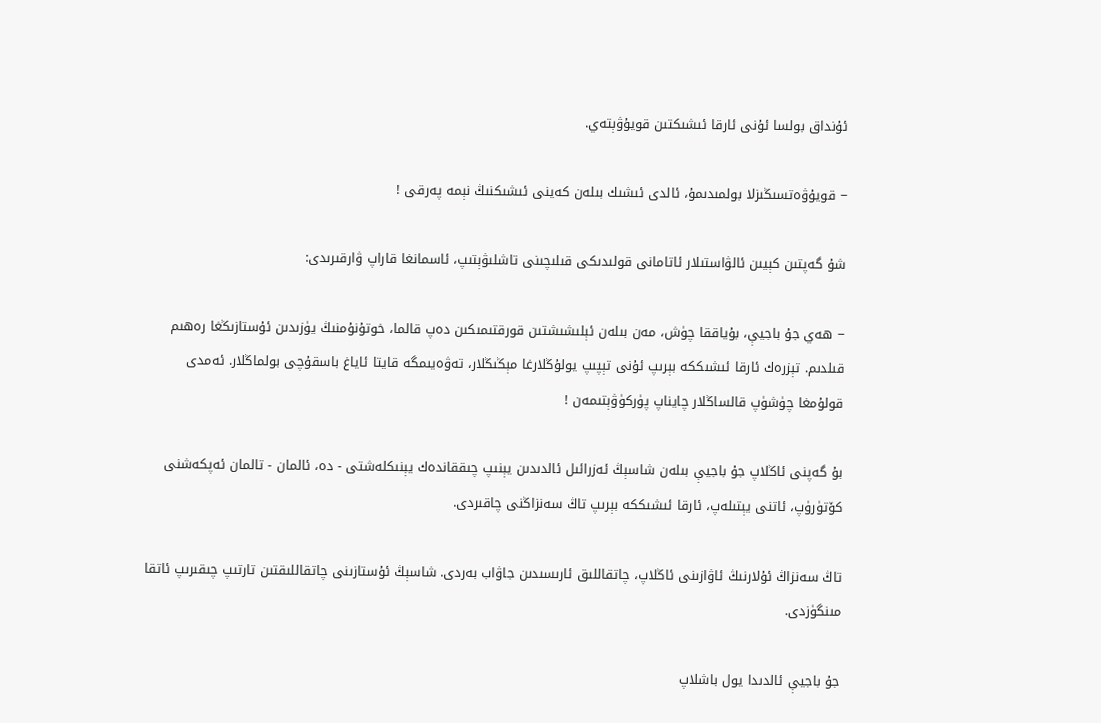ئۇنداق بولسا ئۇنى ئارقا ئىشىكتىن قويۇۋېتەي.

− قويۇۋەتسىڭىزلا بولمىدىمۇ، ئالدى ئىشىك بىلەن كەينى ئىشىكنىڭ نېمە پەرقى !

شۇ گەپتىن كېيىن ئالۋاستىلار ئاتامانى قولىدىكى قىلىچىنى تاشلىۋېتىپ، ئاسمانغا قاراپ ۋارقىرىدى:

− ھەي جۇ باجيې، بۇياققا چۈش، مەن بىلەن ئېلىشىشتىن قورقتىمىكىن دەپ قالما، خوتۇنۇمنىڭ يۈزىدىن ئۇستازىڭغا رەھىم قىلدىم. تېزرەك ئارقا ئىشىككە بېرىپ ئۇنى تېپىپ يولۇڭلارغا مېڭىڭلار، تەۋەيىمگە قايتا ئاياغ باسقۇچى بولماڭلار. ئەمدى قولۇمغا چۈشۈپ قالساڭلار چايناپ پۈركۈۋېتىمەن !

بۇ گەپنى ئاڭلاپ جۇ باجيې بىلەن شاسېڭ ئەزرائىل ئالدىدىن يېنىپ چىققاندەك يېنىكلەشتى - دە، ئالمان - تالمان ئەپكەشنى كۆتۈرۈپ، ئاتنى يېتىلەپ، ئارقا ئىشىككە بېرىپ تاڭ سەنزاڭنى چاقىردى.

تاڭ سەنزاڭ ئۇلارنىڭ ئاۋازىنى ئاڭلاپ، چاتقاللىق ئارىسىدىن جاۋاب بەردى. شاسېڭ ئۇستازىنى چاتقاللىقتىن تارتىپ چىقىرىپ ئاتقا مىنگۈزدى.

جۇ باجيې ئالدىدا يول باشلاپ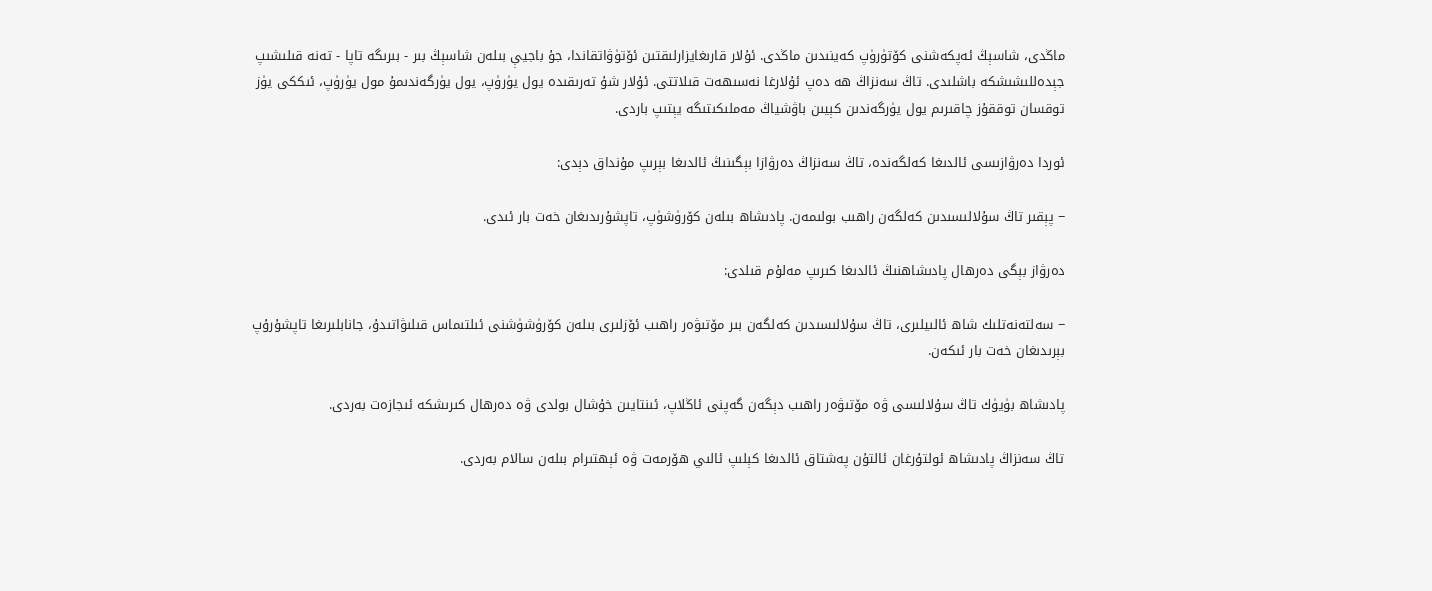ماڭدى، شاسېڭ ئەپكەشنى كۆتۈرۈپ كەينىدىن ماڭدى. ئۇلار قارىغايزارلىقتىن ئۆتۈۋاتقاندا، جۇ باجيې بىلەن شاسېڭ بىر - بىرىگە تاپا - تەنە قىلىشىپ جېدەللىشىشكە باشلىدى. تاڭ سەنزاڭ ھە دەپ ئۇلارغا نەسىھەت قىلاتتى. ئۇلار شۇ تەرىقىدە يول يۈرۈپ، يول يۈرگەندىمۇ مول يۈرۈپ، ئىككى يۈز توقسان توققۇز چاقىرىم يول يۈرگەندىن كېيىن باۋشياڭ مەملىكىتىگە يېتىپ باردى.

ئوردا دەرۋازىسى ئالدىغا كەلگەندە، تاڭ سەنزاڭ دەرۋازا بېگىنىڭ ئالدىغا بېرىپ مۇنداق دېدى:

− پېقىر تاڭ سۇلالىسىدىن كەلگەن راھىب بولىمەن. پادىشاھ بىلەن كۆرۈشۈپ، تاپشۇرىدىغان خەت بار ئىدى.

دەرۋاز بېگى دەرھال پادىشاھنىڭ ئالدىغا كىرىپ مەلۇم قىلدى:

− سەلتەنەتلىك شاھ ئالىيلىرى، تاڭ سۇلالىسىدىن كەلگەن بىر مۆتىۋەر راھىب ئۆزلىرى بىلەن كۆرۈشۈشنى ئىلتىماس قىلىۋاتىدۇ، جانابلىرىغا تاپشۇرۇپ بېرىدىغان خەت بار ئىكەن.

پادىشاھ بۈيۈك تاڭ سۇلالىسى ۋە مۆتىۋەر راھىب دېگەن گەپنى ئاڭلاپ، ئىنتايىن خۇشال بولدى ۋە دەرھال كىرىشكە ئىجازەت بەردى.

تاڭ سەنزاڭ پادىشاھ ئولتۇرغان ئالتۇن پەشتاق ئالدىغا كېلىپ ئالىي ھۆرمەت ۋە ئېھتىرام بىلەن سالام بەردى.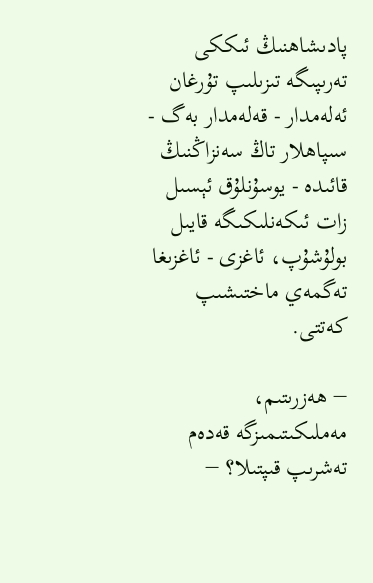پادىشاھنىڭ ئىككى تەرىپىگە تىزىلىپ تۇرغان ئەلەمدار - قەلەمدار بەگ - سىپاھلار تاڭ سەنزاڭنىڭ قائىدە - يوسۇنلۇق ئېسىل زات ئىكەنلىكىگە قايىل بولۇشۇپ، ئاغزى - ئاغزىغا تەگمەي ماختىشىپ كەتتى.

− ھەزرىتىم، مەملىكىتىمىزگە قەدەم تەشرىپ قىپتىلا؟ −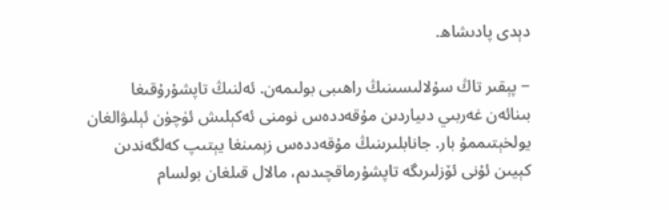دېدى پادىشاھ.

− پېقىر تاڭ سۇلالىسىنىڭ راھىبى بولىمەن. ئەلنىڭ تاپشۇرۇقىغا بىنائەن غەربىي دىياردىن مۇقەددەس نومنى ئەكېلىش ئۈچۈن ئېلىۋالغان يولخېتىممۇ بار. جانابلىرىنىڭ مۇقەددەس زېمىنغا يېتىپ كەلگەندىن كېيىن ئۇنى ئۆزلىرىگە تاپشۇرماقچىدىم، مالال قىلغان بولسام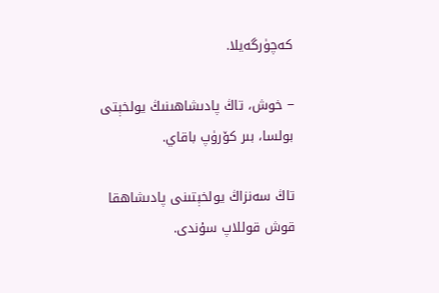كەچۈرگەيلا.

− خوش، تاڭ پادىشاھىنىڭ يولخېتى بولسا، بىر كۆرۈپ باقاي.

تاڭ سەنزاڭ يولخېتىنى پادىشاھقا قوش قوللاپ سۇندى.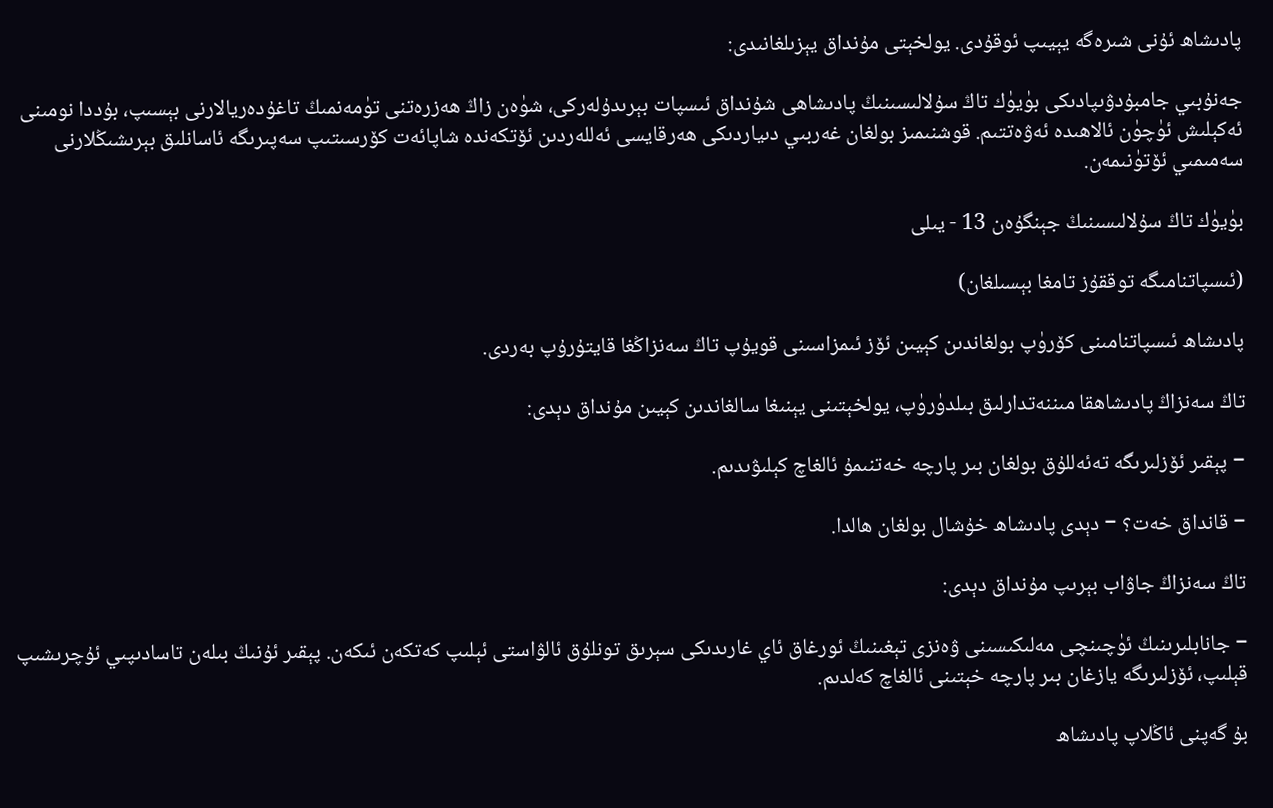پادىشاھ ئۇنى شىرەگە يېيىپ ئوقۇدى. يولخېتى مۇنداق يېزىلغانىدى:

جەنۇبىي جامبۇدۋىپادىكى بۈيۈك تاڭ سۇلالىسىنىڭ پادىشاھى شۇنداق ئىسپات بېرىدۇلەركى، شۈەن زاڭ ھەزرەتنى تۈمەنمىڭ تاغۇدەريالارنى بېسىپ، بۇددا نومىنى ئەكېلىش ئۈچۈن ئالاھىدە ئەۋەتتىم. قوشنىمىز بولغان غەربىي دىياردىكى ھەرقايسى ئەللەردىن ئۆتكەندە شاپائەت كۆرسىتىپ سەپىرىگە ئاسانلىق بېرىشىڭلارنى سەمىمىي ئۆتۈنىمەن.

بۈيۈك تاڭ سۇلالىسىنىڭ جېنگۇەن 13 - يىلى

(ئىسپاتنامىگە توققۇز تامغا بېسىلغان)

پادىشاھ ئىسپاتنامىنى كۆرۈپ بولغاندىن كېيىن ئۆز ئىمزاسىنى قويۇپ تاڭ سەنزاڭغا قايتۇرۇپ بەردى.

تاڭ سەنزاڭ پادىشاھقا مىننەتدارلىق بىلدۈرۈپ، يولخېتىنى يېنىغا سالغاندىن كېيىن مۇنداق دېدى:

− پېقىر ئۆزلىرىگە تەئەللۇق بولغان بىر پارچە خەتنىمۇ ئالغاچ كېلىۋىدىم.

− قانداق خەت؟ − دېدى پادىشاھ خۇشال بولغان ھالدا.

تاڭ سەنزاڭ جاۋاب بېرىپ مۇنداق دېدى:

− جانابلىرىنىڭ ئۈچىنچى مەلىكىسىنى ۋەنزى تېغىنىڭ ئورغاق ئاي غارىدىكى سېرىق تونلۇق ئالۋاستى ئېلىپ كەتكەن ئىكەن. پېقىر ئۇنىڭ بىلەن تاسادىپىي ئۇچرىشىپ قېلىپ، ئۆزلىرىگە يازغان بىر پارچە خېتىنى ئالغاچ كەلدىم.

بۇ گەپنى ئاڭلاپ پادىشاھ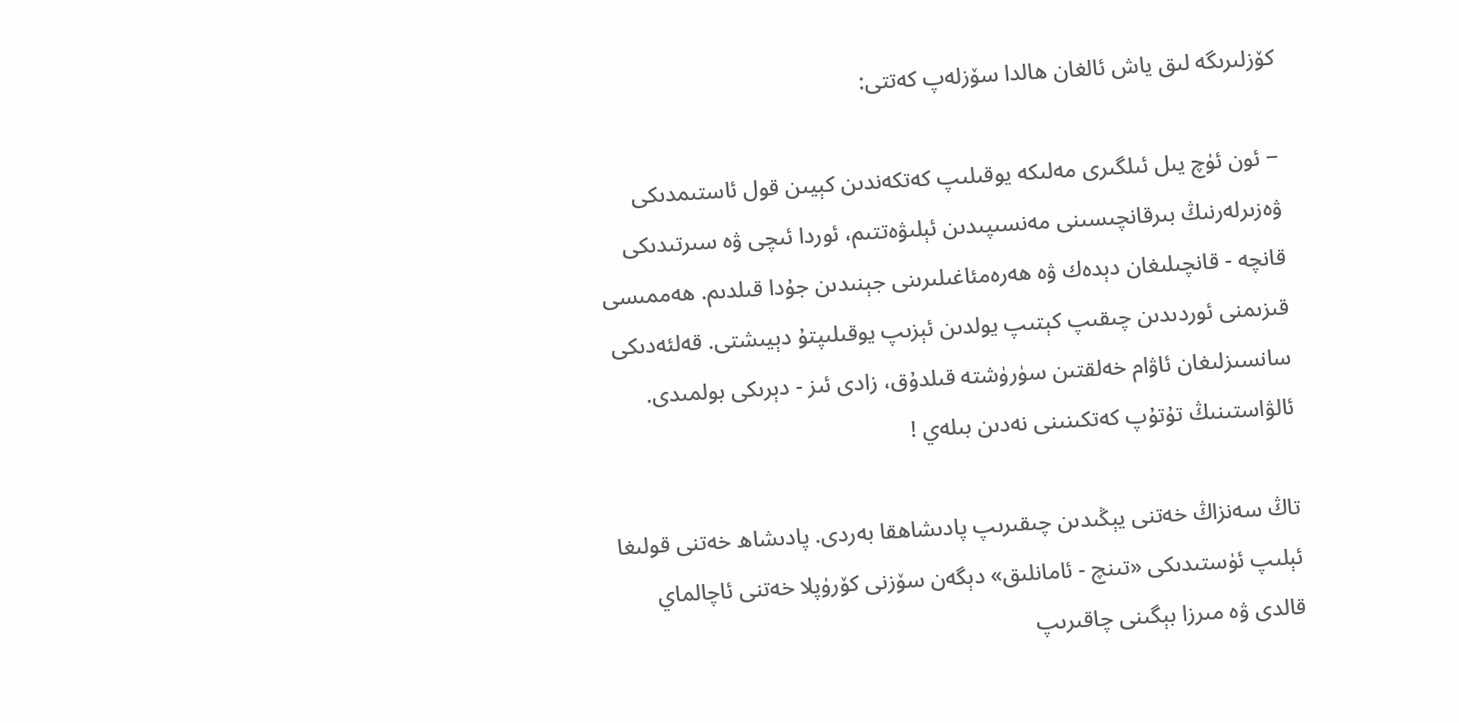كۆزلىرىگە لىق ياش ئالغان ھالدا سۆزلەپ كەتتى:

− ئون ئۈچ يىل ئىلگىرى مەلىكە يوقىلىپ كەتكەندىن كېيىن قول ئاستىمدىكى ۋەزىرلەرنىڭ بىرقانچىسىنى مەنسىپىدىن ئېلىۋەتتىم، ئوردا ئىچى ۋە سىرتىدىكى قانچە - قانچىلىغان دېدەك ۋە ھەرەمئاغىلىرىنى جېنىدىن جۇدا قىلدىم. ھەممىسى قىزىمنى ئوردىدىن چىقىپ كېتىپ يولدىن ئېزىپ يوقىلىپتۇ دېيىشتى. قەلئەدىكى سانسىزلىغان ئاۋام خەلقتىن سۈرۈشتە قىلدۇق، زادى ئىز - دېرىكى بولمىدى. ئالۋاستىنىڭ تۇتۇپ كەتكىنىنى نەدىن بىلەي !

تاڭ سەنزاڭ خەتنى يېڭىدىن چىقىرىپ پادىشاھقا بەردى. پادىشاھ خەتنى قولىغا ئېلىپ ئۈستىدىكى «تىنچ - ئامانلىق» دېگەن سۆزنى كۆرۈپلا خەتنى ئاچالماي قالدى ۋە مىرزا بېگىنى چاقىرىپ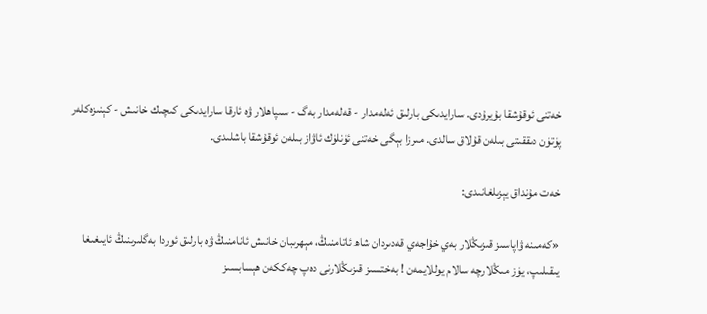خەتنى ئوقۇشقا بۇيرۇدى. سارايدىكى بارلىق ئەلەمدار - قەلەمدار بەگ - سىپاھلار ۋە ئارقا سارايدىكى كىچىك خانىش - كېنىزەكلەر پۈتۈن دىققىتى بىلەن قۇلاق سالدى. مىرزا بېگى خەتنى ئۈنلۈك ئاۋاز بىلەن ئوقۇشقا باشلىدى.

خەت مۇنداق يېزىلغانىدى:

«كەمىنە ۋاپاسىز قىزىڭلار بەي خۇاجەي قەدىردان شاھ ئاتامنىڭ، مېھرىبان خانىش ئانامنىڭ ۋە بارلىق ئوردا بەگلىرىنىڭ ئايىغىغا يىقىلىپ، يۈز مىڭلارچە سالام يوللايمەن ! بەختسىز قىزىڭلارنى دەپ چەككەن ھېسابسىز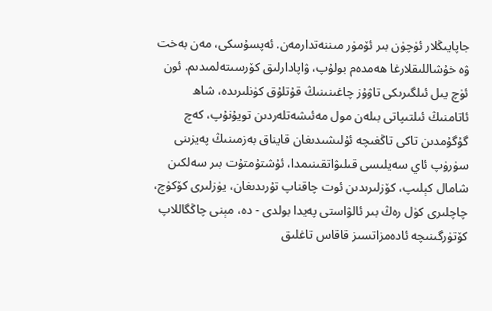جاپايىڭلار ئۈچۈن بىر ئۆمۈر مىننەتدارمەن. ئەپسۇسكى، مەن بەخت ۋە خۇشاللىقلارغا ھەمدەم بولۇپ، ۋاپادارلىق كۆرسىتەلمىدىم. ئون ئۈچ يىل ئىلگىرىكى تاۋۇز چاغىنىنىڭ قۇتلۇق كۈنلىرىدە، شاھ ئاتامنىڭ ئىلتىپاتى بىلەن مول مەئىشەتلەردىن تويۇنۇپ، كەچ گۇگۇمدىن تاكى تاڭغىچە ئۇلىشىدىغان قايناق بەزمىنىڭ پەيزىنى سۈرۈپ ئاي سەيلىسى قىلىۋاتقىنىمدا، ئۇشتۇمتۇت بىر سەلكىن شامال كېلىپ، كۆزلىرىدىن ئوت چاقناپ تۇرىدىغان، يۈزلىرى كۆكۈچ، چاچلىرى كۈل رەڭ بىر ئالۋاستى پەيدا بولدى - دە، مېنى چاڭگاللاپ كۆتۈرگىنىچە ئادەمزاتسىز قاقاس تاغلىق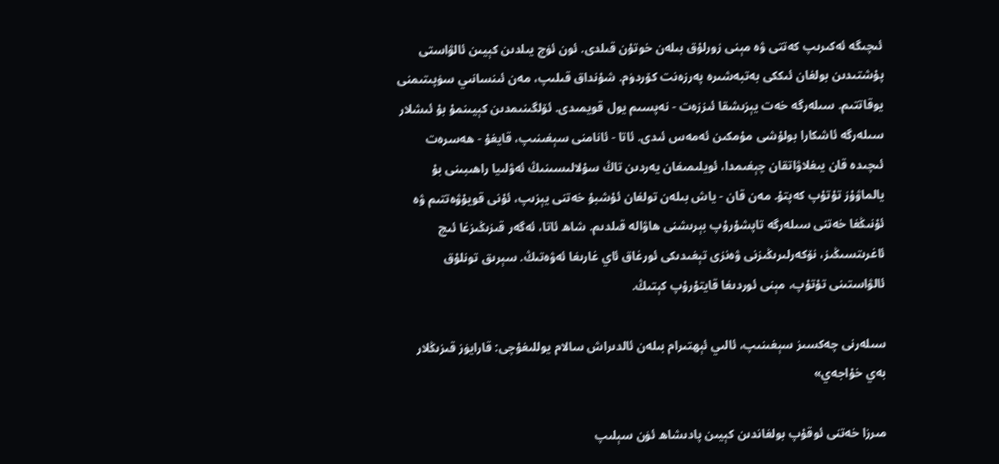ئىچىگە ئەكىرىپ كەتتى ۋە مېنى زورلۇق بىلەن خوتۇن قىلدى. ئون ئۈچ يىلدىن كېيىن ئالۋاستى پۇشتىدىن بولغان ئىككى بەتبەشىرە پەرزەنت كۆردۈم. شۇنداق قىلىپ، مەن ئىنسانىي سۈپىتىمنى يوقاتتىم. سىلەرگە خەت يېزىشقا ئىززەت - نەپسىم يول قويمىدى. ئۆلگىنىمدىن كېيىنمۇ بۇ ئىشلار سىلەرگە ئاشكارا بولۇشى مۇمكىن ئەمەس ئىدى. ئاتا - ئانامنى سېغىنىپ، قايغۇ - ھەسرەت ئىچىدە قان يىغلاۋاتقان چېغىمدا، ئويلىمىغان يەردىن تاڭ سۇلالىسىنىڭ ئەۋلىيا راھىبىنى بۇ يالماۋۇز تۇتۇپ كەپتۇ. مەن قان - ياش بىلەن تولغان ئۇشبۇ خەتنى يېزىپ، ئۇنى قويۇۋەتتىم ۋە ئۇنىڭغا خەتنى سىلەرگە تاپشۇرۇپ بېرىشنى ھاۋالە قىلدىم. شاھ ئاتا، ئەگەر قىزىڭىزغا ئىچ ئاغرىتسىڭىز، نۆكەرلىرىڭىزنى ۋەنزى تېغىدىكى ئورغاق ئاي غارىغا ئەۋەتىڭ. سېرىق تونلۇق ئالۋاستىنى تۇتۇپ، مېنى ئوردىغا قايتۇرۇپ كېتىڭ.

سىلەرنى چەكسىز سېغىنىپ، ئالىي ئېھتىرام بىلەن ئالدىراش سالام يوللىغۇچى: قارايۈز قىزىڭلار بەي خۇاجەي»

مىرزا خەتنى ئوقۇپ بولغاندىن كېيىن پادىشاھ ئۈن سېلىپ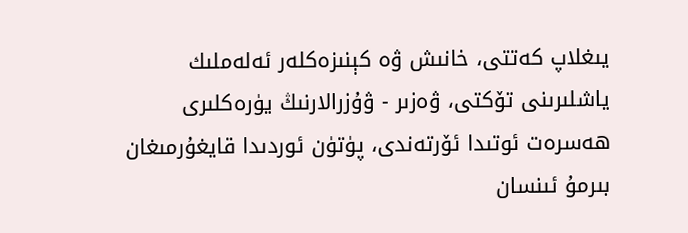يىغلاپ كەتتى، خانىش ۋە كېنىزەكلەر ئەلەملىك ياشلىرىنى تۆكتى، ۋەزىر - ۋۇزرالارنىڭ يۈرەكلىرى ھەسرەت ئوتىدا ئۆرتەندى، پۈتۈن ئوردىدا قايغۇرمىغان بىرمۇ ئىنسان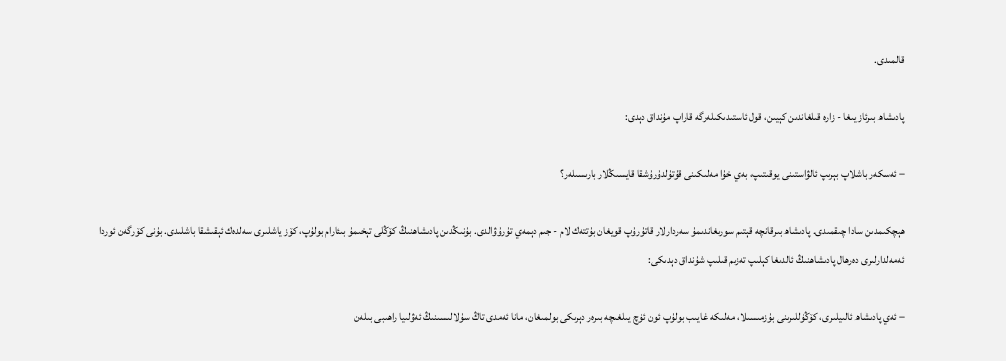قالمىدى.

پادىشاھ بىرئاز يىغا - زارە قىلغاندىن كېيىن، قول ئاستىدىكىلەرگە قاراپ مۇنداق دېدى:

− ئەسكەر باشلاپ بېرىپ ئالۋاستىنى يوقىتىپ، بەي خۇا مەلىكىنى قۇتۇلدۇرۇشقا قايسىڭلار بارىسىلەر؟

ھېچكىمدىن سادا چىقمىدى. پادىشاھ بىرقانچە قېتىم سورىغاندىمۇ سەردارلار قاتۇرۇپ قويغان بۇتتەك لام - جىم دېمەي تۇرۇۋالدى. بۇنىڭدىن پادىشاھنىڭ كۆڭلى تېخىمۇ بىئارام بولۇپ، كۆز ياشلىرى سەلدەك ئېقىشقا باشلىدى. بۇنى كۆرگەن ئوردا ئەمەلدارلىرى دەرھال پادىشاھنىڭ ئالدىغا كېلىپ تەزىم قىلىپ شۇنداق دېدىكى:

− ئەي پادىشاھ ئالىيلىرى، كۆڭۈللىرىنى بۇزمىسىلا، مەلىكە غايىب بولۇپ ئون ئۈچ يىلغىچە بىرەر دېرىكى بولمىغان، مانا ئەمدى تاڭ سۇلالىسىنىڭ ئەۋلىيا راھىبى بىلەن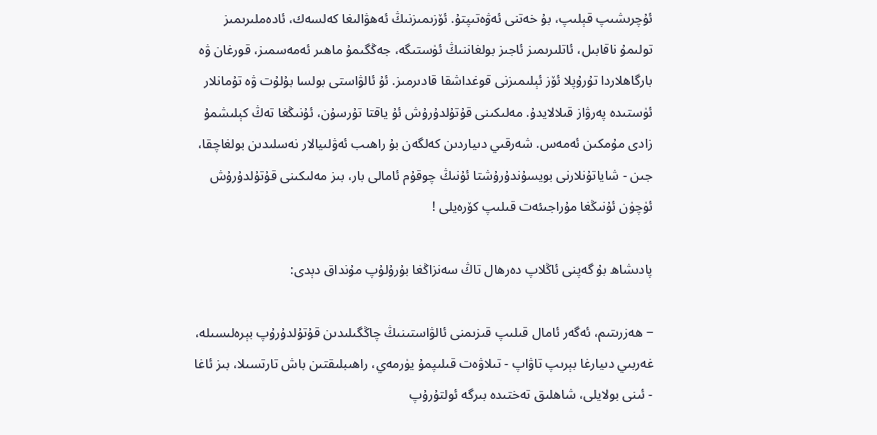ئۇچرىشىپ قېلىپ، بۇ خەتنى ئەۋەتىپتۇ. ئۆزىمىزنىڭ ئەھۋالىغا كەلسەك، ئادەملىرىمىز تولىمۇ ناقابىل، ئاتلىرىمىز ئاجىز بولغاننىڭ ئۈستىگە، جەڭگىمۇ ماھىر ئەمەسمىز، قورغان ۋە بارگاھلاردا تۇرۇپلا ئۆز ئېلىمىزنى قوغداشقا قادىرمىز. ئۇ ئالۋاستى بولسا بۇلۇت ۋە تۇمانلار ئۈستىدە پەرۋاز قىلالايدۇ. مەلىكىنى قۇتۇلدۇرۇش ئۇ ياقتا تۇرسۇن، ئۇنىڭغا تەڭ كېلىشمۇ زادى مۇمكىن ئەمەس. شەرقىي دىياردىن كەلگەن بۇ راھىب ئەۋلىيالار نەسلىدىن بولغاچقا، جىن - شاياتۇنلارنى بويسۇندۇرۇشتا ئۇنىڭ چوقۇم ئامالى بار، بىز مەلىكىنى قۇتۇلدۇرۇش ئۈچۈن ئۇنىڭغا مۇراجىئەت قىلىپ كۆرەيلى !

پادىشاھ بۇ گەپنى ئاڭلاپ دەرھال تاڭ سەنزاڭغا بۇرۇلۇپ مۇنداق دېدى:

− ھەزرىتىم، ئەگەر ئامال قىلىپ قىزىمنى ئالۋاستىنىڭ چاڭگىلىدىن قۇتۇلدۇرۇپ بېرەلىسىلە، غەربىي دىيارغا بېرىپ تاۋاپ - تىلاۋەت قىلىپمۇ يۈرمەي، راھىبلىقتىن باش تارتسىلا، بىز ئاغا - ئىنى بولايلى، شاھلىق تەختىدە بىرگە ئولتۇرۇپ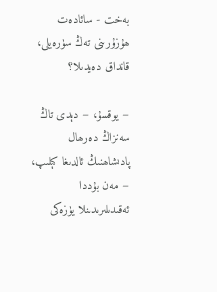بەخت - سائادەت ھۇزۇرىنى تەڭ سۈرەيلى، قانداق دەيدىلا؟

− يوقسۇ، − دېدى تاڭ سەنزاڭ دەرھال پادىشاھنىڭ ئالدىغا كېلىپ، − مەن بۇددا ئەقىدىلىرىدىنلا يۈزەكى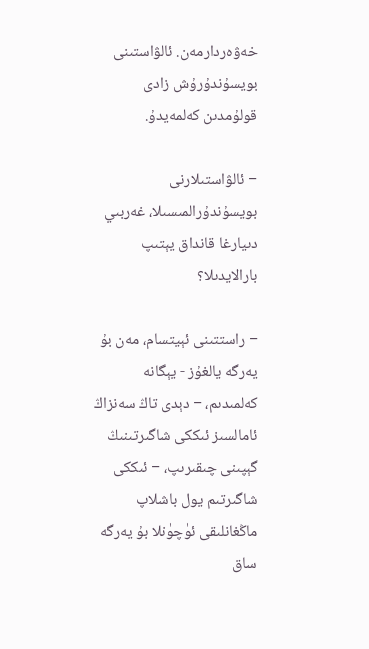خەۋەردارمەن. ئالۋاستىنى بويسۇندۇرۇش زادى قولۇمدىن كەلمەيدۇ.

− ئالۋاستىلارنى بويسۇندۇرالمىسىلا، غەربىي دىيارغا قانداق يېتىپ بارالايدىلا؟

− راستتىنى ئېيتسام، مەن بۇ يەرگە يالغۇز - يېگانە كەلمىدىم، − دېدى تاڭ سەنزاڭ ئامالسىز ئىككى شاگىرتىنىڭ گېپىنى چىقىرىپ، − ئىككى شاگىرتىم يول باشلاپ ماڭغانلىقى ئۈچۈنلا بۇ يەرگە ساق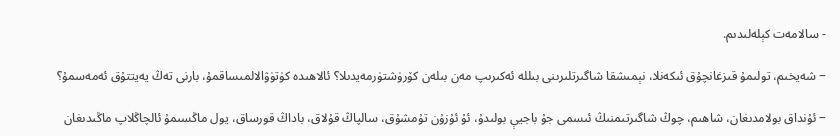- سالامەت كېلەلىدىم.

− شەيخىم، تولىمۇ قىزغانچۇق ئىكەنلا، نېمىشقا شاگىرتلىرىنى بىللە ئەكىرىپ مەن بىلەن كۆرۈشتۈرمەيدىلا؟ ئالاھىدە كۈتۈۋالالمىساقمۇ، بارنى تەڭ يەيتتۇق ئەمەسمۇ؟

− ئۇنداق بولامدىغان، شاھىم، چوڭ شاگىرتىمنىڭ ئىسمى جۇ باجيې بولىدۇ، ئۇ ئۇزۇن تۇمشۇق، سالپاڭ قۇلاق، باداڭ قورساق، يول ماڭسىمۇ ئالچاڭلاپ ماڭىدىغان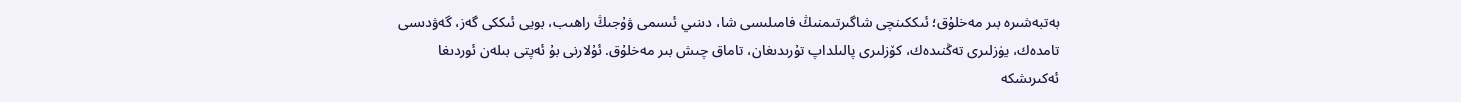بەتبەشىرە بىر مەخلۇق؛ ئىككىنچى شاگىرتىمنىڭ فامىلىسى شا، دىنىي ئىسمى ۋۇجىڭ راھىب، بويى ئىككى گەز، گەۋدىسى تامدەك، يۈزلىرى تەڭنىدەك، كۆزلىرى پالىلداپ تۇرىدىغان، تاماق چىش بىر مەخلۇق. ئۇلارنى بۇ ئەپتى بىلەن ئوردىغا ئەكىرىشكە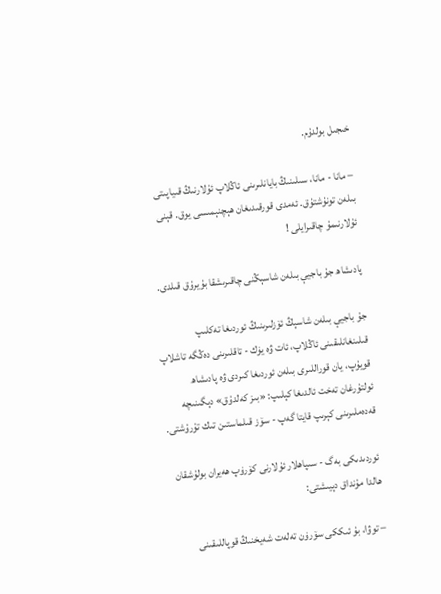خىجىل بولدۇم.

− مانا - مانا، سىلىنىڭ بايانلىرىنى ئاڭلاپ ئۇلارنىڭ قىياپىتى بىلەن تونۇشتۇق. ئەمدى قورقىدىغان ھېچنېمىسى يوق. قېنى ئۇلارنىمۇ چاقىرايلى !

پادىشاھ جۇ باجيې بىلەن شاسېڭنى چاقىرىشقا بۇيرۇق قىلدى.

جۇ باجيې بىلەن شاسېڭ ئۆزلىرىنىڭ ئوردىغا تەكلىپ قىلىنغانلىقىنى ئاڭلاپ، ئات ۋە يۈك - تاقلىرىنى دەڭگە تاشلاپ قويۇپ، يان قوراللىرى بىلەن ئوردىغا كىردى ۋە پادىشاھ ئولتۇرغان تەخت ئالدىغا كېلىپ: «بىز كەلدۇق» دېگىنىچە قەدەملىرىنى كېرىپ قايتا گەپ - سۆز قىلماستىن تىك تۇرۇشتى.

ئوردىدىكى بەگ - سىپاھلار ئۇلارنى كۆرۈپ ھەيران بولۇشقان ھالدا مۇنداق دېيىشتى:

− توۋا، بۇ ئىككى سۆرۈن تەلەت شەيخنىڭ قوپاللىقىنى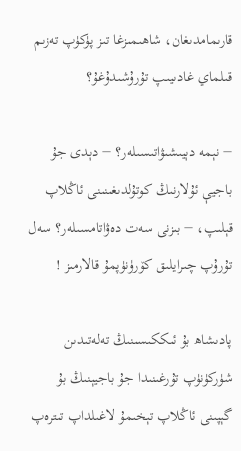قارىمامدىغان، شاھىمىزغا تىز پۈكۈپ تەزىم قىلماي غادىيىپ تۇرۇشىدۇغۇ؟

− نېمە دېيىشىۋاتىسىلەر؟ − دېدى جۇ باجيې ئۇلارنىڭ كوتۇلدىغىنىنى ئاڭلاپ قېلىپ، − بىزنى سەت دەۋاتامسىلەر؟ سەل تۇرۇپ چىرايلىق كۆرۈنۈپمۇ قالارمىز !

پادىشاھ بۇ ئىككىسىنىڭ تەلەتىدىن شۈركۈنۈپ تۇرغىنىدا جۇ باجيېنىڭ بۇ گېپىنى ئاڭلاپ تېخىمۇ لاغىلداپ تىترەپ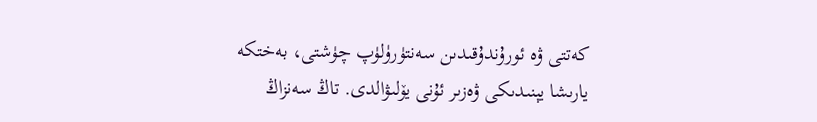كەتتى ۋە ئورۇندۇقىدىن سەنتۈرۈلۈپ چۈشتى، بەختكە يارىشا يېنىدىكى ۋەزىر ئۇنى يۆلىۋالدى. تاڭ سەنزاڭ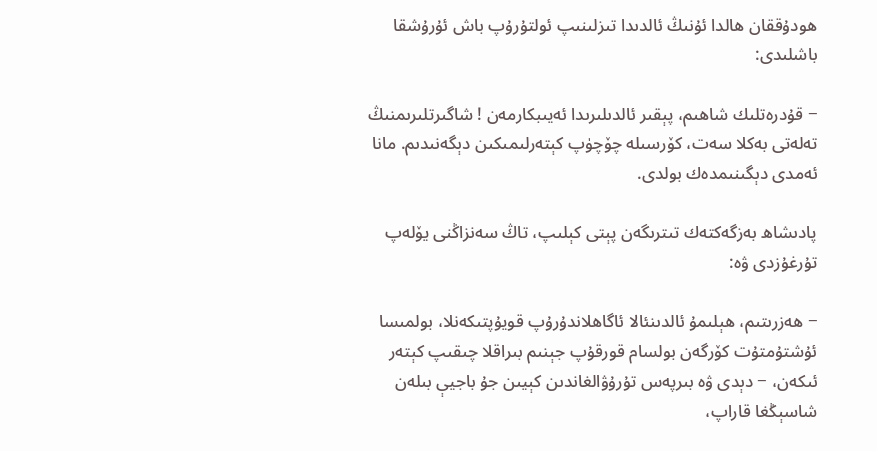ھودۇققان ھالدا ئۇنىڭ ئالدىدا تىزلىنىپ ئولتۇرۇپ باش ئۇرۇشقا باشلىدى:

− قۇدرەتلىك شاھىم، پېقىر ئالدىلىرىدا ئەيىبكارمەن ! شاگىرتلىرىمنىڭ تەلەتى بەكلا سەت، كۆرسىلە چۆچۈپ كېتەرلىمىكىن دېگەنىدىم. مانا ئەمدى دېگىنىمدەك بولدى.

پادىشاھ بەزگەكتەك تىترىگەن پېتى كېلىپ، تاڭ سەنزاڭنى يۆلەپ تۇرغۇزدى ۋە:

− ھەزرىتىم، ھېلىمۇ ئالدىنئالا ئاگاھلاندۇرۇپ قويۇپتىكەنلا، بولمىسا ئۇشتۇمتۇت كۆرگەن بولسام قورقۇپ جېنىم بىراقلا چىقىپ كېتەر ئىكەن، − دېدى ۋە بىرپەس تۇرۇۋالغاندىن كېيىن جۇ باجيې بىلەن شاسېڭغا قاراپ،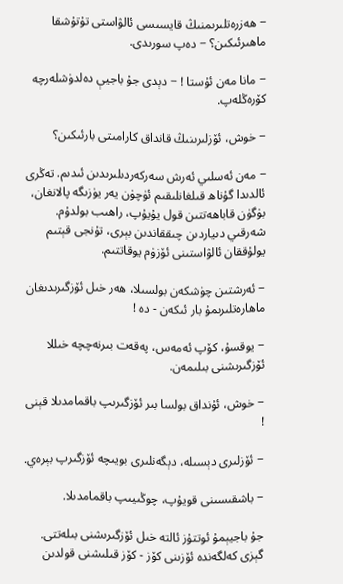− ھەزرەتلىرىمنىڭ قايسىسى ئالۋاستى تۇتۇشقا ماھىرئىكىن؟ − دەپ سورىدى.

− مانا مەن ئۇستا ! − دېدى جۇ باجيې دەلدۈشلەرچە كۆرەڭلەپ.

− خوش، ئۆزلىرىنىڭ قانداق كارامىتى بارئىكىن؟

− مەن ئەسلىي ئەرش سەركەردىلىرىدىن ئىدىم. تەڭرى ئالدىدا گۇناھ قىلغانلىقىم ئۈچۈن يەر يۈزىگە پالانغان، بۈگۈن قاباھەتتىن قول يۇيۇپ، راھىب بولدۇم. شەرقىي دىياردىن چىققاندىن بېرى، تۇنجى قېتىم يولۇققان ئالۋاستىنى ئۆزۈم يوقاتتىم.

− ئەرشتىن چۈشكەن بولسىلا، ھەر خىل ئۆزگىرىدىغان ماھارەتلىرىمۇ بار ئىكەن - دە !

− يوقسۇ، كۆپ ئەمەس، پەقەت بىرنەچچە خىللا ئۆزگىرىشنى بىلىمەن.

− خوش، ئۇنداق بولسا بىر ئۆزگىرىپ باقمامدىلا قېنى !

− ئۆزلىرى دېسىلە، دېگەنلىرى بويىچە ئۆزگىرپ بېرەي.

− باشقىسىنى قويۇپ، چوڭىيىپ باقمامدىلا.

جۇ باجيېمۇ ئوتتۇز ئالتە خىل ئۆزگىرىشنى بىلەتتى. گېزى كەلگەندە ئۆزىنى كۆز - كۆز قىلىشنى قولدىن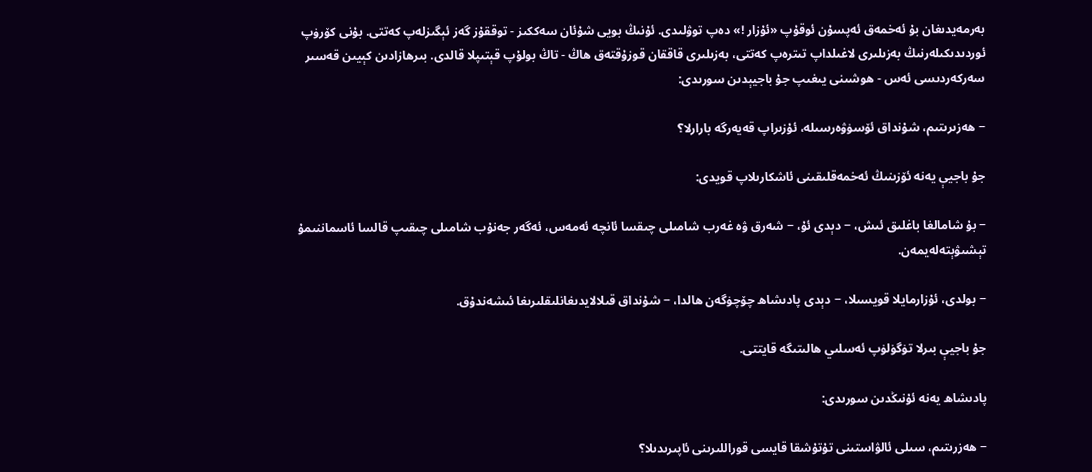بەرمەيدىغان بۇ ئەخمەق ئەپسۇن ئوقۇپ «ئۇزار !» دەپ توۋلىدى. ئۇنىڭ بويى شۇئان سەككىز - توققۇز گەز ئېگىزلەپ كەتتى. بۇنى كۆرۈپ ئوردىدىكىلەرنىڭ بەزىلىرى لاغىلداپ تىترەپ كەتتى، بەزىلىرى قاققان قوزۇقتەق ھاڭ - تاڭ بولۇپ قېتىپلا قالدى. بىرھازادىن كېيىن قەسىر سەركەردىسى ئەس - ھوشىنى يىغىپ جۇ باجيېدىن سورىدى:

− ھەزىرىتىم، شۇنداق ئۆسۈۋەرسىلە، ئۇزىراپ قەيەرگە بارارلا؟

جۇ باجيې يەنە ئۆزىنىڭ ئەخمەقلىقىنى ئاشكارىلاپ قويدى:

− بۇ شامالغا باغلىق ئىش، − دېدى ئۇ، − شەرق ۋە غەرب شامىلى چىقسا ئانچە ئەمەس، ئەگەر جەنۇب شامىلى چىقىپ قالسا ئاسماننىمۇ تېشىۋېتەلەيمەن.

− بولدى، ئۇزارمايلا قويسىلا، − دېدى پادىشاھ چۆچۈگەن ھالدا، − شۇنداق قىلالايدىغانلىقلىرىغا ئىشەندۇق.

جۇ باجيې بىرلا تۈگۈلۈپ ئەسلىي ھالىتىگە قايتتى.

پادىشاھ يەنە ئۇنىڭدىن سورىدى:

− ھەزرىتىم، سىلى ئالۋاستىنى تۇتۇشقا قايسى قوراللىرىنى ئاپىرىدىلا؟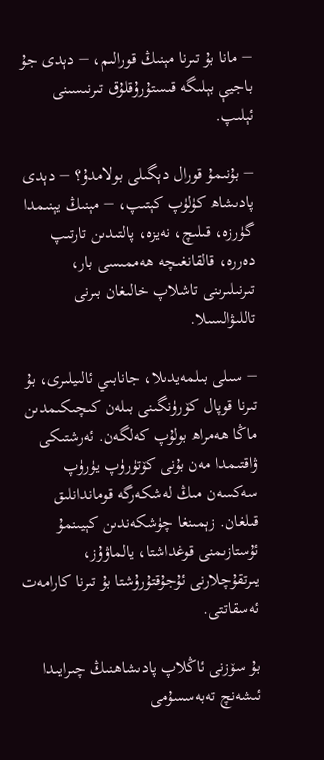− مانا بۇ تىرنا مېنىڭ قورالىم، − دېدى جۇ باجيې بېلىگە قىستۇرۇقلۇق تىرنىسىنى ئېلىپ.

− بۇنىمۇ قورال دېگىلى بولامدۇ؟ − دېدى پادىشاھ كۈلۈپ كېتىپ، − مېنىڭ يېنىمدا گۈرزە، قىلىچ، نەيزە، پالتىدىن تارتىپ دەررە، قالقانغىچە ھەممىسى بار، تىرنىلىرىنى تاشلاپ خالىغان بىرنى تاللىۋالسىلا.

− سىلى بىلمەيدىلا، جانابىي ئالىيلىرى، بۇ تىرنا قوپال كۆرۈنگىنى بىلەن كىچىكىمدىن ماڭا ھەمراھ بولۇپ كەلگەن. ئەرشتىكى ۋاقتىمدا مەن بۇنى كۆتۈرۈپ يۈرۈپ سەكسەن مىڭ لەشكەرگە قوماندانلىق قىلغان. زېمىنغا چۈشكەندىن كېيىنمۇ ئۇستازىمنى قوغداشتا، يالماۋۇز، يىرتقۇچلارنى ئۇجۇقتۇرۇشتا بۇ تىرنا كارامەت ئەسقاتتى.

بۇ سۆزنى ئاڭلاپ پادىشاھنىڭ چىرايىدا ئىشەنچ تەبەسسۇمى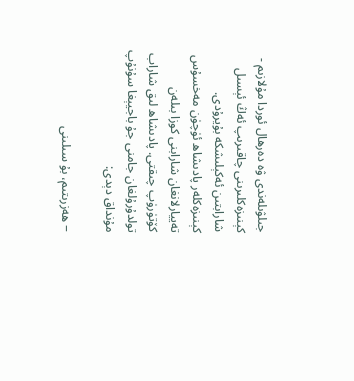جىلۋىلەندى ۋە دەرھال ئوردا مۇلازىم - كېنىزەكلىرىنى چاقىرىپ ئەڭ ئېسىل شارابتىن ئەكېلىشكە بۇيرۇدى. كېنىزەكلەر پادىشاھ ئۈچۈن مەخسۇس تەييارلانغان شارابنى كوزا بىلەن كۆتۈرۈپ چىقتى. پادىشاھ لىق شاراب تولدۇرۇلغان جامنى جۇ باجيېغا سۇنۇپ مۇنداق دېدى:

− ھەزرىتىم، بۇ سىلىنى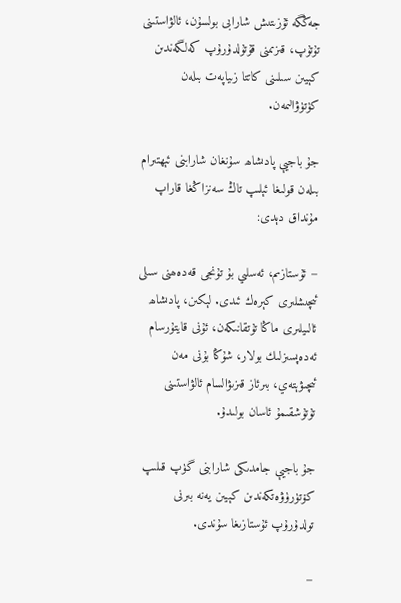جەڭگە ئۇزىتىش شارابى بولسۇن، ئالۋاستىنى تۇتۇپ، قىزىمنى قۇتۇلدۇرۇپ كەلگەندىن كېيىن سىلىنى كاتتا زىياپەت بىلەن كۈتۈۋالىمەن.

جۇ باجيې پادىشاھ سۇنغان شارابنى ئېھتىرام بىلەن قولىغا ئېلىپ تاڭ سەنزاڭغا قاراپ مۇنداق دېدى:

− ئۇستازىم، ئەسلىي بۇ تۇنجى قەدەھنى سىلى ئىچىشلىرى كېرەك ئىدى. لېكىن، پادىشاھ ئالىيلىرى ماڭا تۇتقانىكەن، ئۇنى قايتۇرسام ئەدەپسىزلىك بولار، شۇڭا بۇنى مەن ئىچىۋېتەي، بىرئاز قىزىۋالسام ئالۋاستىنى تۇتۇشقىمۇ ئاسان بولىدۇ.

جۇ باجيې جامدىكى شارابنى گۈپ قىلىپ كۆتۈرۈۋەتكەندىن كېيىن يەنە بىرنى تولدۇرۇپ ئۇستازىغا سۇندى.

−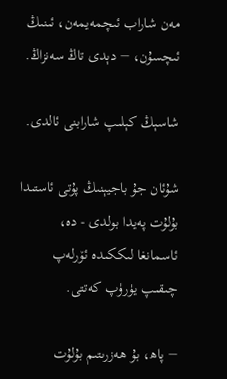مەن شاراب ئىچمەيمەن، ئىنىڭ ئىچسۇن، − دېدى تاڭ سەنزاڭ.

شاسېڭ كېلىپ شارابنى ئالدى.

شۇئان جۇ باجيېنىڭ پۇتى ئاستىدا بۇلۇت پەيدا بولدى - دە، ئاسمانغا لىككىدە ئۆرلەپ چىقىپ يۈرۈپ كەتتى.

− پاھ، بۇ ھەزرىتىم بۇلۇت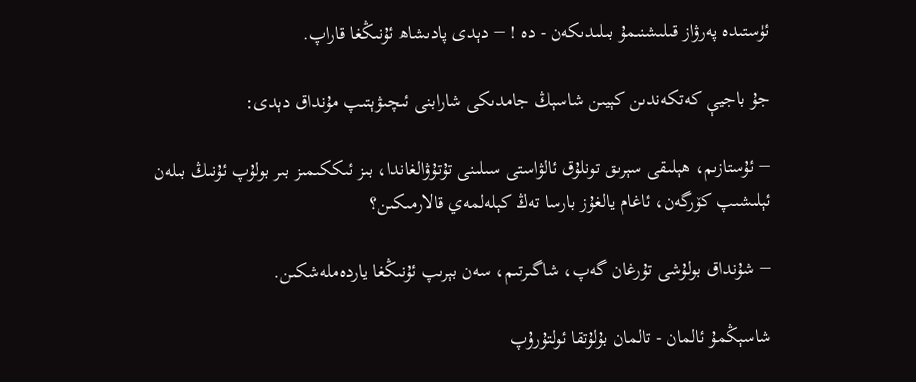ئۈستىدە پەرۋاز قىلىشنىمۇ بىلىدىكەن - دە ! − دېدى پادىشاھ ئۇنىڭغا قاراپ.

جۇ باجيې كەتكەندىن كېيىن شاسېڭ جامدىكى شارابنى ئىچىۋېتىپ مۇنداق دېدى:

− ئۇستازىم، ھېلىقى سېرىق تونلۇق ئالۋاستى سىلىنى تۇتۇۋالغاندا، بىز ئىككىمىز بىر بولۇپ ئۇنىڭ بىلەن ئېلىشىپ كۆرگەن، ئاغام يالغۇز بارسا تەڭ كېلەلمەي قالارمىكىن؟

− شۇنداق بولۇشى تۇرغان گەپ، شاگىرتىم، سەن بېرىپ ئۇنىڭغا ياردەملەشكىن.

شاسېڭمۇ ئالمان - تالمان بۇلۇتقا ئولتۇرۇپ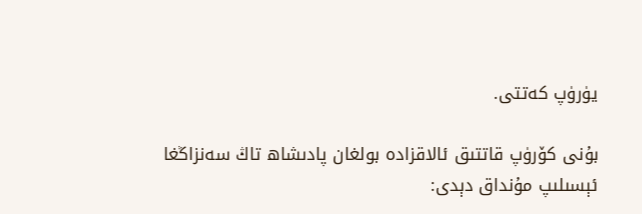يۈرۈپ كەتتى.

بۇنى كۆرۈپ قاتتىق ئالاقزادە بولغان پادىشاھ تاڭ سەنزاڭغا ئېسىلىپ مۇنداق دېدى: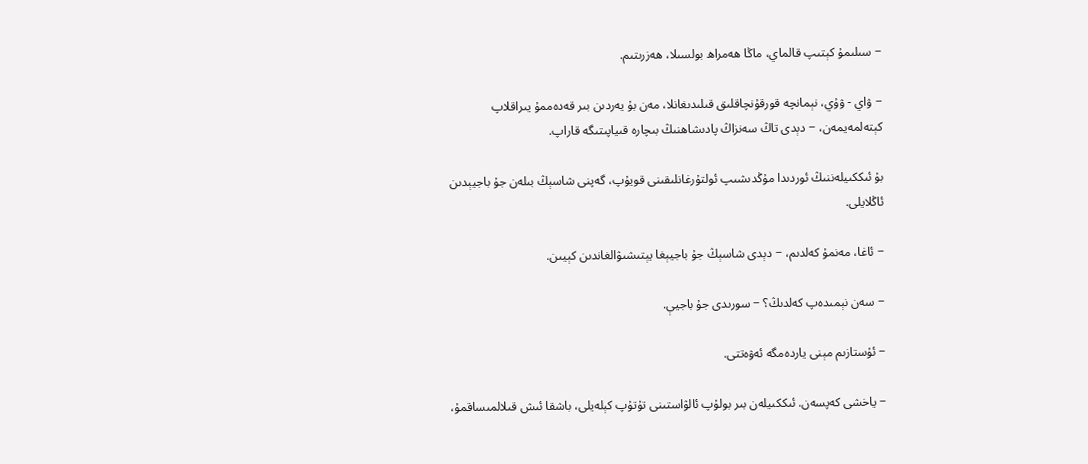− سىلىمۇ كېتىپ قالماي، ماڭا ھەمراھ بولسىلا، ھەزرىتىم.

− ۋاي - ۋۇي، نېمانچە قورقۇنچاقلىق قىلىدىغانلا، مەن بۇ يەردىن بىر قەدەممۇ يىراقلاپ كېتەلمەيمەن، − دېدى تاڭ سەنزاڭ پادىشاھنىڭ بىچارە قىياپىتىگە قاراپ.

بۇ ئىككىيلەننىڭ ئوردىدا مۇڭدىشىپ ئولتۇرغانلىقىنى قويۇپ، گەپنى شاسېڭ بىلەن جۇ باجيېدىن ئاڭلايلى.

− ئاغا، مەنمۇ كەلدىم، − دېدى شاسېڭ جۇ باجيېغا يېتىشىۋالغاندىن كېيىن.

− سەن نېمىدەپ كەلدىڭ؟ − سورىدى جۇ باجيې.

− ئۇستازىم مېنى ياردەمگە ئەۋەتتى.

− ياخشى كەپسەن. ئىككىيلەن بىر بولۇپ ئالۋاستىنى تۇتۇپ كېلەيلى، باشقا ئىش قىلالمىساقمۇ،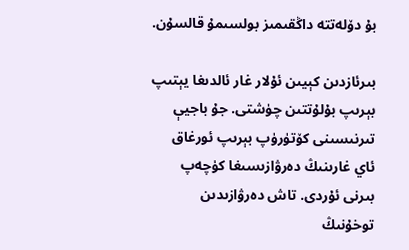بۇ دۆلەتتە داڭقىمىز بولسىمۇ قالسۇن.

بىرئازدىن كېيىن ئۇلار غار ئالدىغا يېتىپ بېرىپ بۇلۇتتىن چۈشتى. جۇ باجيې تىرنىسىنى كۆتۈرۈپ بېرىپ ئورغاق ئاي غارىنىڭ دەرۋازىسىغا كۈچەپ بىرنى ئۇردى. تاش دەرۋازىدىن توخۇنىڭ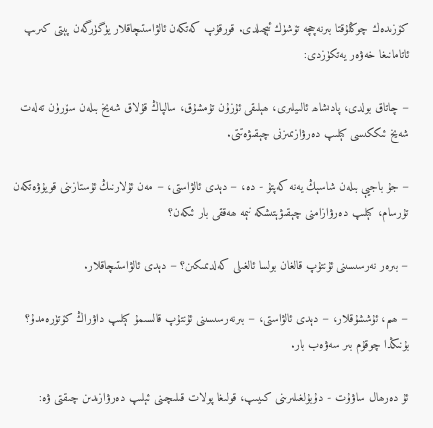كۆزىدەك چوڭلۇقتا بىرنەچچە تۆشۈك ئېچىلدى. قورقۇپ كەتكەن ئالۋاستىچاقلار يۈگۈرگەن پېتى كىرىپ ئاتامانىغا خەۋەر يەتكۈزدى:

− چاتاق بولدى، پادىشاھ ئالىيلىرى، ھېلىقى ئۇزۇن تۇمشۇق، سالپاڭ قۇلاق شەيخ بىلەن سۆرۈن تەلەت شەيخ ئىككىسى كېلىپ دەرۋازىمىزنى چېقىۋەتتى.

− جۇ باجيې بىلەن شاسېڭ يەنە كەپتۇ - دە، − دېدى ئالۋاستى، − مەن ئۇلارنىڭ ئۇستازىنى قويۇۋەتكەن تۇرسام، كېلىپ دەرۋازامنى چېقىۋېتىشكە نېمە ھەققى بار ئىكەن؟

− بىرەر نەرسىسىنى ئۇنتۇپ قالغان بولسا ئالغىلى كەلدىمىكىن؟ − دېدى ئالۋاستىچاقلار.

− ھىم، ئۇششۇقلار، − دېدى ئالۋاستى، − بىرنەرسىسىنى ئۇنتۇپ قالسىمۇ كېلىپ داۋراڭ كۆتۈرەمدۇ؟ بۇنىڭدا چوقۇم بىر سەۋەب بار.

ئۇ دەرھال ساۋۇت - دۇبۇلغىلىرىنى كىيىپ، قولىغا پولات قىلىچىنى ئېلىپ دەرۋازىدىن چىقتى ۋە: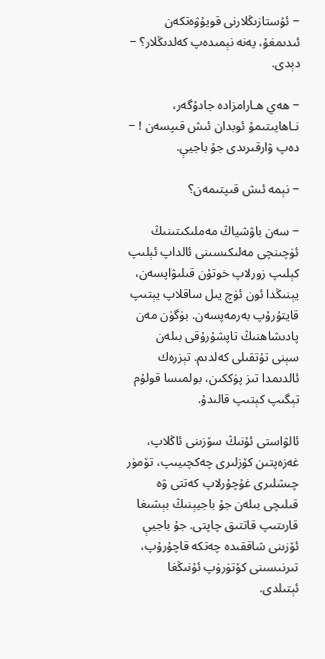− ئۇستازىڭلارنى قويۇۋەتكەن ئىدىمغۇ، يەنە نېمىدەپ كەلدىڭلار؟ − دېدى.

− ھەي ھـارامزادە جادۇگەر، نـاھايىتىمۇ ئوبدان ئىش قىپسەن ! − دەپ ۋارقىرىدى جۇ باجيې.

− نېمە ئىش قىپتىمەن؟

− سەن باۋشياڭ مەملىكىتىنىڭ ئۈچىنچى مەلىكىسىنى ئالداپ ئېلىپ كېلىپ زورلاپ خوتۇن قىلىۋاپسەن، يېنىڭدا ئون ئۈچ يىل ساقلاپ يېتىپ قايتۇرۇپ بەرمەپسەن. بۈگۈن مەن پادىشاھنىڭ تاپشۇرۇقى بىلەن سېنى تۇتقىلى كەلدىم. تېزرەك ئالدىمدا تىز پۈككىن، بولمىسا قولۇم تېگىپ كېتىپ قالىدۇ.

ئالۋاستى ئۇنىڭ سۆزىنى ئاڭلاپ، غەزەپتىن كۆزلىرى چەكچىيىپ، تۆمۈر چىشلىرى غۇچۇرلاپ كەتتى ۋە قىلىچى بىلەن جۇ باجيېنىڭ بېشىغا قارىتىپ قاتتىق چاپتى. جۇ باجيې ئۆزىنى شاققىدە چەتكە قاچۇرۇپ، تىرنىسىنى كۆتۈرۈپ ئۇنىڭغا ئېتىلدى.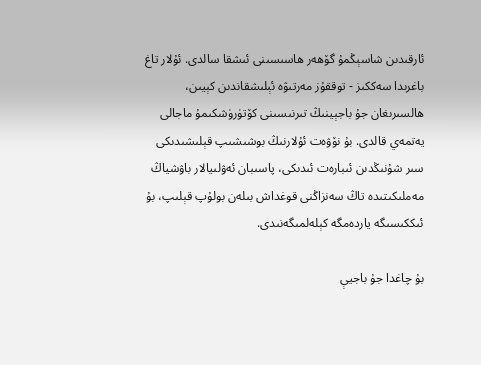ئارقىدىن شاسېڭمۇ گۆھەر ھاسىسىنى ئىشقا سالدى. ئۇلار تاغ باغرىدا سەككىز - توققۇز مەرتىۋە ئېلىشقاندىن كېيىن، ھالسىرىغان جۇ باجېينىڭ تىرنىسىنى كۆتۈرۈشكىمۇ ماجالى يەتمەي قالدى. بۇ نۆۋەت ئۇلارنىڭ بوشىشىپ قېلىشىدىكى سىر شۇنىڭدىن ئىبارەت ئىدىكى، پاسىبان ئەۋلىيالار باۋشياڭ مەملىكىتىدە تاڭ سەنزاڭنى قوغداش بىلەن بولۇپ قېلىپ، بۇ ئىككىسىگە ياردەمگە كېلەلمىگەنىدى.

بۇ چاغدا جۇ باجيې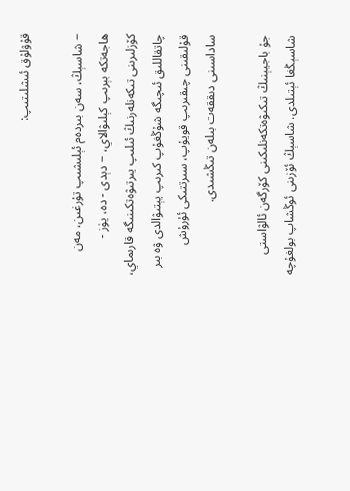قۇۋلۇق ئىشلىتىپ:

− شاسېڭ، سەن بىردەم ئېلىشىپ تۇرغىن، مەن ھاجەتكە بېرىپ كېلىۋالاي، − دېدى - دە، يۈز - كۆزلىرىنى تىكەنلەرنىڭ ئىلىپ يىرتىۋەتكىنىگە قارىماي، چاتقاللىق ئىچىگە شۇڭغۇپ كىرىپ يېتىۋالدى ۋە بىر قۇلىقىنى چىقىرىپ قويۇپ، سىرتتىكى ئۇرۇش ساداسىنى دىققەت بىلەن تىڭشىدى.

جۇ باجيېنىڭ تىكىۋەتكەنلىكىنى كۆرگەن ئالۋاستى شاسېڭغا ئېتىلدى. شاسېڭ ئۆزىنى ئوڭشاپ بولغۇچە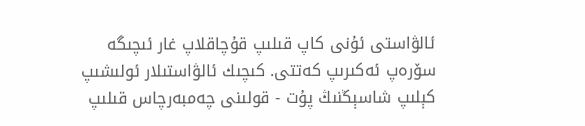ئالۋاستى ئۇنى كاپ قىلىپ قۇچاقلاپ غار ئىچىگە سۆرەپ ئەكىرىپ كەتتى. كىچىك ئالۋاستىلار ئولىشىپ كېلىپ شاسېڭنىڭ پۇت - قولىنى چەمبەرچاس قىلىپ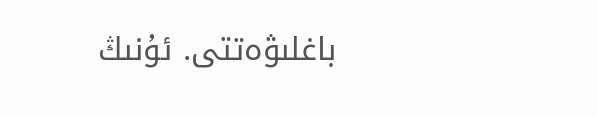باغلىۋەتتى. ئۇنىڭ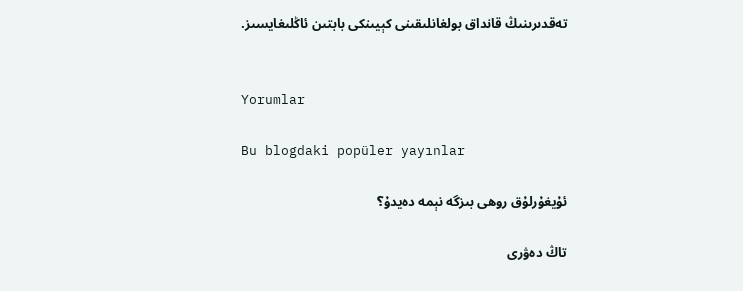تەقدىرىنىڭ قانداق بولغانلىقىنى كېيىنكى بابتىن ئاڭلىغايسىز.


Yorumlar

Bu blogdaki popüler yayınlar

ئۇيغۇرلۇق روھى بىزگە نېمە دەيدۇ؟

تاڭ دەۋرى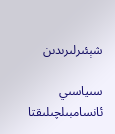شېئىرلىرىدىن

سىياسىي ئانسامبىلچىلىقتا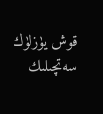قوش يۈزلۈك سەتچىلىك